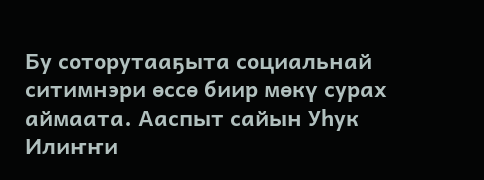Бу соторутааҕыта социальнай ситимнэри өссө биир мөкү сурах аймаата. Ааспыт сайын Уһук Илиҥҥи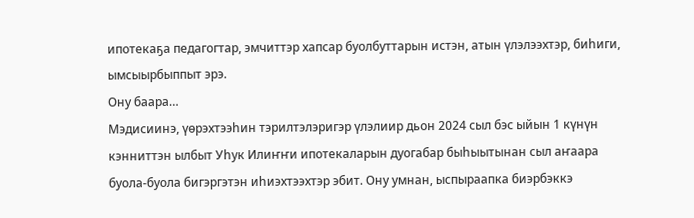ипотекаҕа педагогтар, эмчиттэр хапсар буолбуттарын истэн, атын үлэлээхтэр, биһиги, ымсыырбыппыт эрэ.
Ону баара…
Мэдисиинэ, үөрэхтээһин тэрилтэлэригэр үлэлиир дьон 2024 сыл бэс ыйын 1 күнүн кэнниттэн ылбыт Уһук Илиҥҥи ипотекаларын дуогабар быһыытынан сыл аҥаара буола-буола бигэргэтэн иһиэхтээхтэр эбит. Ону умнан, ыспыраапка биэрбэккэ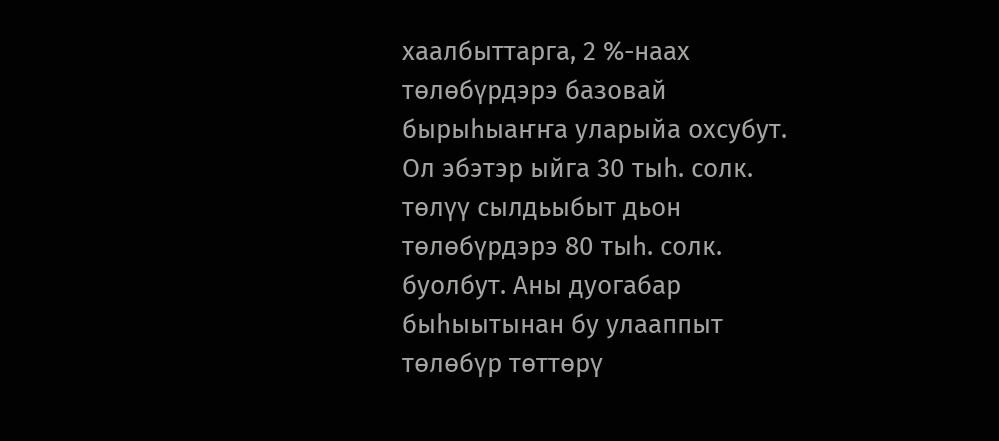хаалбыттарга, 2 %-наах төлөбүрдэрэ базовай бырыһыаҥҥа уларыйа охсубут. Ол эбэтэр ыйга 30 тыһ. солк. төлүү сылдьыбыт дьон төлөбүрдэрэ 80 тыһ. солк. буолбут. Аны дуогабар быһыытынан бу улааппыт төлөбүр төттөрү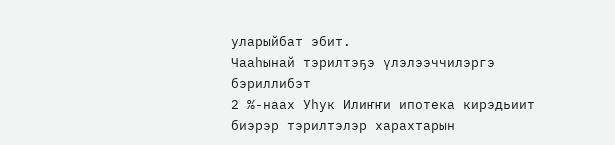уларыйбат эбит.
Чааһынай тэрилтэҕэ үлэлээччилэргэ бэриллибэт
2 %-наах Уһук Илиҥҥи ипотека кирэдьиит биэрэр тэрилтэлэр харахтарын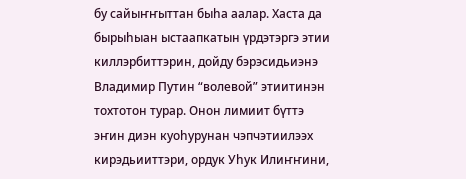бу сайыҥҥыттан быһа аалар. Хаста да бырыһыан ыстаапкатын үрдэтэргэ этии киллэрбиттэрин, дойду бэрэсидьиэнэ Владимир Путин “волевой” этиитинэн тохтотон турар. Онон лимиит бүттэ эҥин диэн куоһурунан чэпчэтиилээх кирэдьииттэри, ордук Уһук Илиҥҥини,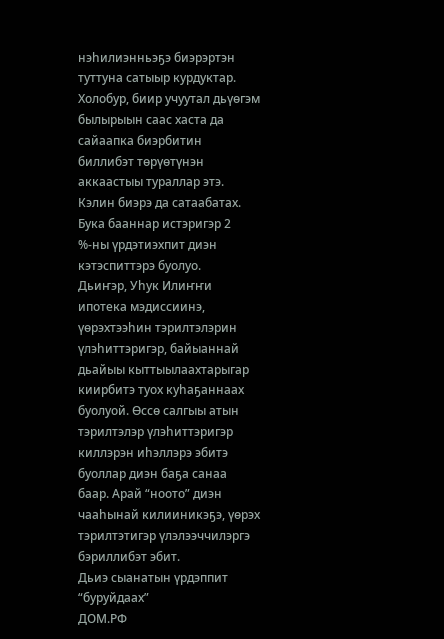нэһилиэнньэҕэ биэрэртэн туттуна сатыыр курдуктар. Холобур, биир учуутал дьүөгэм былырыын саас хаста да сайаапка биэрбитин биллибэт төрүөтүнэн аккаастыы тураллар этэ. Кэлин биэрэ да сатаабатах. Бука бааннар истэригэр 2 %-ны үрдэтиэхпит диэн кэтэспиттэрэ буолуо.
Дьиҥэр, Уһук Илиҥҥи ипотека мэдиссиинэ, үөрэхтээһин тэрилтэлэрин үлэһиттэригэр, байыаннай дьайыы кыттыылаахтарыгар киирбитэ туох куһаҕаннаах буолуой. Өссө салгыы атын тэрилтэлэр үлэһиттэригэр киллэрэн иһэллэрэ эбитэ буоллар диэн баҕа санаа баар. Арай “ноото” диэн чааһынай килииникэҕэ, үөрэх тэрилтэтигэр үлэлээччилэргэ бэриллибэт эбит.
Дьиэ сыанатын үрдэппит “буруйдаах”
ДОМ.РФ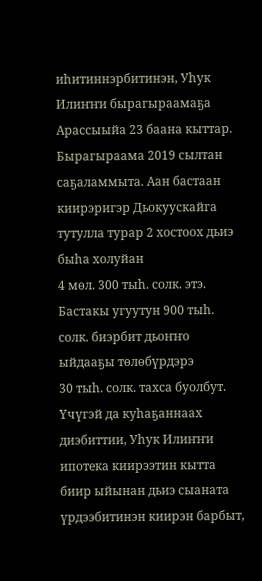иһитиннэрбитинэн, Уһук Илиҥҥи бырагыраамаҕа Арассыыйа 23 баана кыттар. Бырагыраама 2019 сылтан саҕаламмыта. Аан бастаан киирэригэр Дьокуускайга тутулла турар 2 хостоох дьиэ быһа холуйан
4 мөл. 300 тыһ. солк. этэ. Бастакы угуутун 900 тыһ. солк. биэрбит дьоҥҥо ыйдааҕы төлөбүрдэрэ
30 тыһ. солк. тахса буолбут. Үчүгэй да куһаҕаннаах диэбиттии, Уһук Илиҥҥи ипотека киирээтин кытта биир ыйынан дьиэ сыаната үрдээбитинэн киирэн барбыт,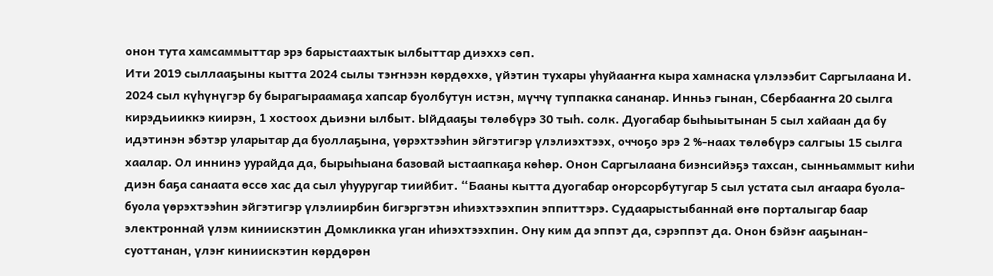онон тута хамсаммыттар эрэ барыстаахтык ылбыттар диэххэ сөп.
Ити 2019 сыллааҕыны кытта 2024 сылы тэҥнээн көрдөххө, үйэтин тухары уһуйааҥҥа кыра хамнаска үлэлээбит Саргылаана И. 2024 сыл күһүнүгэр бу бырагыраамаҕа хапсар буолбутун истэн, мүччү туппакка сананар. Инньэ гынан, Сбербааҥҥа 20 сылга кирэдьииккэ киирэн, 1 хостоох дьиэни ылбыт. Ыйдааҕы төлөбүрэ 30 тыһ. солк. Дуогабар быһыытынан 5 сыл хайаан да бу идэтинэн эбэтэр уларытар да буоллаҕына, үөрэхтээһин эйгэтигэр үлэлиэхтээх, оччоҕо эрэ 2 %-наах төлөбүрэ салгыы 15 сылга хаалар. Ол иннинэ уурайда да, бырыһыана базовай ыстаапкаҕа көһөр. Онон Саргылаана биэнсийэҕэ тахсан, сынньаммыт киһи диэн баҕа санаата өссө хас да сыл уһууругар тиийбит. “Бааны кытта дуогабар оҥорсорбутугар 5 сыл устата сыл аҥаара буола-буола үөрэхтээһин эйгэтигэр үлэлиирбин бигэргэтэн иһиэхтээхпин эппиттэрэ. Судаарыстыбаннай өҥө порталыгар баар электроннай үлэм киниискэтин Домкликка уган иһиэхтээхпин. Ону ким да эппэт да, сэрэппэт да. Онон бэйэҥ ааҕынан-суоттанан, үлэҥ киниискэтин көрдөрөн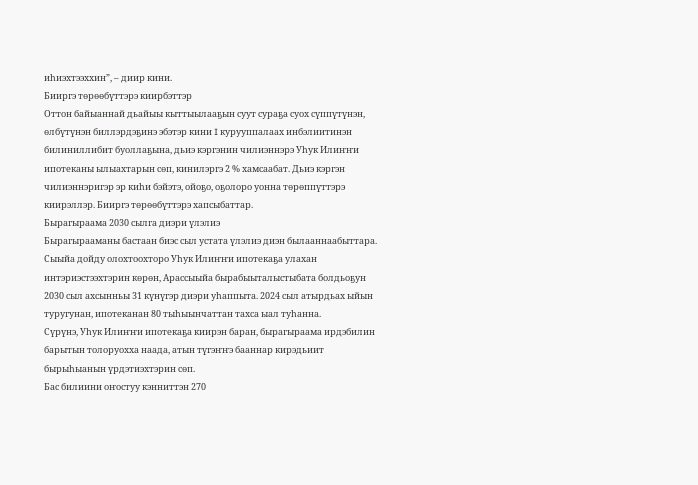иһиэхтээххин”, – диир кини.
Бииргэ төрөөбүттэрэ киирбэттэр
Оттон байыаннай дьайыы кыттыылааҕын суут сураҕа суох сүппүтүнэн, өлбүтүнэн биллэрдэҕинэ эбэтэр кини I курууппалаах инбэлиитинэн билиниллибит буоллаҕына, дьиэ кэргэнин чилиэннэрэ Уһук Илиҥҥи ипотеканы ылыахтарын сөп, кинилэргэ 2 % хамсаабат. Дьиэ кэргэн чилиэннэригэр эр киһи бэйэтэ, ойоҕо, оҕолоро уонна төрөппүттэрэ киирэллэр. Бииргэ төрөөбүттэрэ хапсыбаттар.
Бырагыраама 2030 сылга диэри үлэлиэ
Бырагырааманы бастаан биэс сыл устата үлэлиэ диэн былааннаабыттара. Сыыйа дойду олохтоохторо Уһук Илиҥҥи ипотекаҕа улахан интэриэстээхтэрин көрөн, Арассыыйа бырабыыталыстыбата болдьоҕун 2030 сыл ахсынньы 31 күнүгэр диэри уһаппыта. 2024 сыл атырдьах ыйын туругунан, ипотеканан 80 тыһыынчаттан тахса ыал туһанна.
Сүрүнэ, Уһук Илиҥҥи ипотекаҕа киирэн баран, бырагыраама ирдэбилин барытын толоруохха наада, атын түгэҥҥэ бааннар кирэдьиит бырыһыанын үрдэтиэхтэрин сөп.
Бас билиини оҥостуу кэнниттэн 270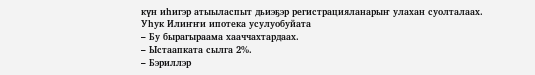күн иһигэр атыыласпыт дьиэҕэр регистрацияланарыҥ улахан суолталаах.
Уһук Илиҥҥи ипотека усулуобуйата
– Бу бырагыраама хааччахтардаах.
– Ыстаапката сылга 2%.
– Бэриллэр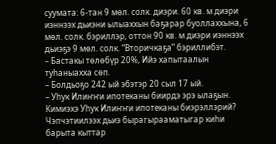суумата: 6-тан 9 мөл. солк. диэри. 60 кв. м диэри иэннээх дьиэни ылыаххын баҕарар буоллаххына, 6 мөл. солк. бэриллэр, оттон 90 кв. м диэри иэннээх дьиэҕэ 9 мөл. солк. “Вторичкаҕа” бэриллибэт.
– Бастакы төлөбүр 20%, Ийэ хапытаалын туһаныахха сөп.
– Болдьоҕо 242 ый эбэтэр 20 сыл 17 ый.
– Уһук Илиҥҥи ипотеканы биирдэ эрэ ылаҕын.
Кимиэхэ Уһук Илиҥҥи ипотеканы биэрэллэрий?
Чэпчэтиилээх дьиэ бырагырааматыгар киһи барыта кыттар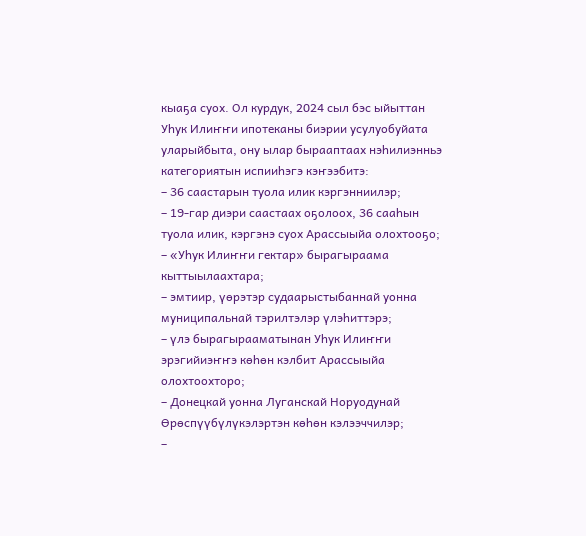кыаҕа суох. Ол курдук, 2024 сыл бэс ыйыттан Уһук Илиҥҥи ипотеканы биэрии усулуобуйата уларыйбыта, ону ылар бырааптаах нэһилиэнньэ категориятын испииһэгэ кэҥээбитэ:
– 36 саастарын туола илик кэргэнниилэр;
– 19-гар диэри саастаах оҕолоох, 36 сааһын туола илик, кэргэнэ суох Арассыыйа олохтооҕо;
– «Уһук Илиҥҥи гектар» бырагыраама кыттыылаахтара;
– эмтиир, үөрэтэр судаарыстыбаннай уонна муниципальнай тэрилтэлэр үлэһиттэрэ;
– үлэ бырагырааматынан Уһук Илиҥҥи эрэгийиэҥҥэ көһөн кэлбит Арассыыйа олохтоохторо;
– Донецкай уонна Луганскай Норуодунай Өрөспүүбүлүкэлэртэн көһөн кэлээччилэр;
–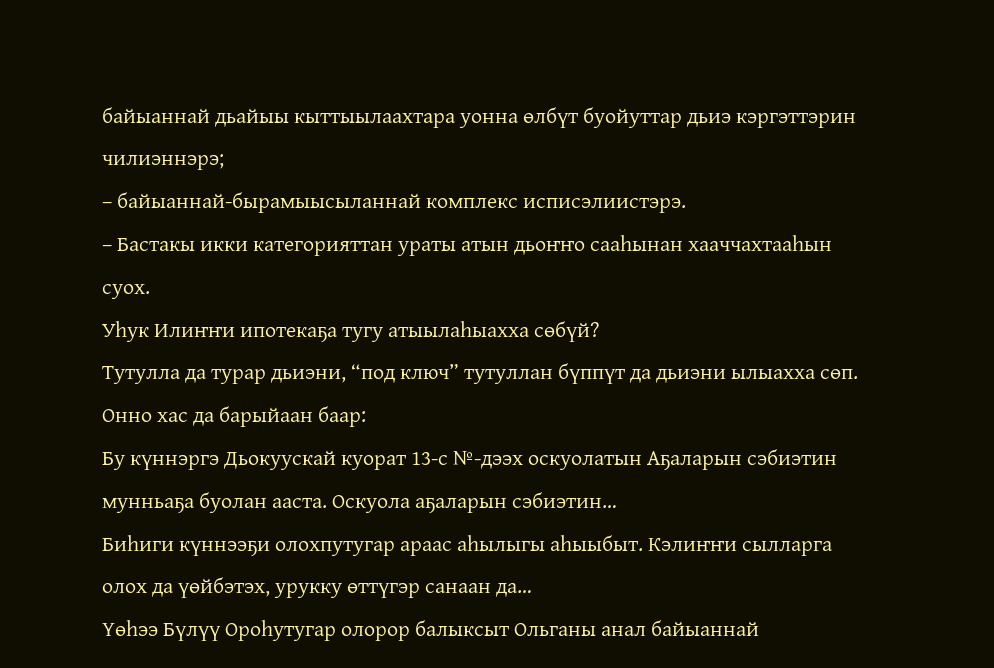байыаннай дьайыы кыттыылаахтара уонна өлбүт буойуттар дьиэ кэргэттэрин чилиэннэрэ;
– байыаннай-бырамыысыланнай комплекс исписэлиистэрэ.
– Бастакы икки категорияттан ураты атын дьоҥҥо сааһынан хааччахтааһын суох.
Уһук Илиҥҥи ипотекаҕа тугу атыылаһыахха сөбүй?
Тутулла да турар дьиэни, “под ключ” тутуллан бүппүт да дьиэни ылыахха сөп.
Онно хас да барыйаан баар:
Бу күннэргэ Дьокуускай куорат 13-с №-дээх оскуолатын Аҕаларын сэбиэтин мунньаҕа буолан ааста. Оскуола аҕаларын сэбиэтин…
Биһиги күннээҕи олохпутугар араас аһылыгы аһыыбыт. Кэлиҥҥи сылларга олох да үөйбэтэх, урукку өттүгэр санаан да…
Үөһээ Бүлүү Ороһутугар олорор балыксыт Ольганы анал байыаннай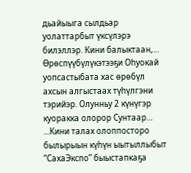дьайыыга сылдьар уолаттарбыт үксүлэрэ билэллэр. Кини балыктаан,…
Өрөспүүбүлүкэтээҕи Оһуокай уопсастыбата хас өрөбүл ахсын алгыстаах түһүлгэни тэрийэр. Олунньу 2 күнүгэр куоракка олорор Сунтаар…
...Кини талах олоппосторо былырыын күһүн ыытыллыбыт “СахаЭкспо” быыстапкаҕа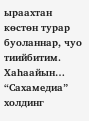ыраахтан көстөн турар буоланнар, чуо тиийбитим. Хаһаайын…
“Сахамедиа” холдинг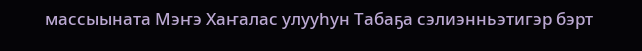массыыната Мэҥэ Хаҥалас улууһун Табаҕа сэлиэнньэтигэр бэрт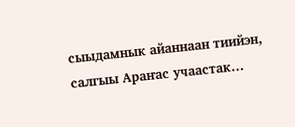сыыдамнык айаннаан тиийэн, салгыы Араҥас учаастак…